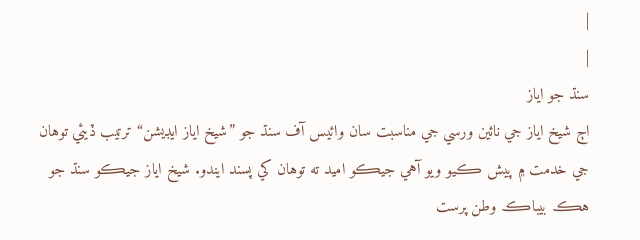|
|
سنڌ جو اياز
اڄ شيخ اياز جي نائين ورسي جي مناسبت سان وائيس آف سنڌ جو ”شيخ اياز ايڊيشن“ ترتيب ڏيئي توهان جي خدمت ۾ پيش ڪيو ويو آهي جيڪو اميد ته توهان کي پسند ايندو. شيخ اياز جيڪو سنڌ جو هڪ بيباڪ وطن پرست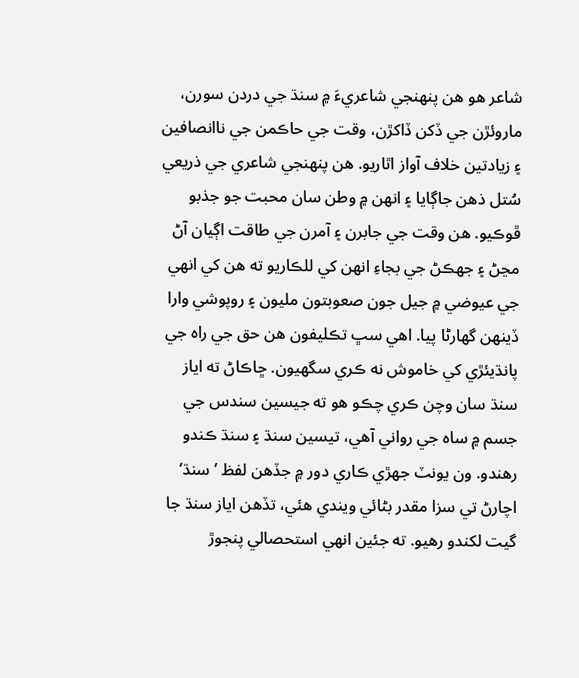شاعر هو هن پنهنجي شاعريءَ ۾ سنڌ جي دردن سورن، ماروئڙن جي ڏکن ڏاکڙن، وقت جي حاڪمن جي ناانصافين ۽ زيادتين خلاف آواز اٿاريو. هن پنهنجي شاعري جي ذريعي سُتل ذهن جاڳايا ۽ انهن ۾ وطن سان محبت جو جذبو ڦوڪيو. هن وقت جي جابرن ۽ آمرن جي طاقت اڳيان آڻ مڃڻ ۽ جھڪڻ جي بجاءِ انهن کي للڪاريو ته هن کي انهي جي عيوضي ۾ جيل جون صعوبتون مليون ۽ روپوشي وارا ڏينهن گھارڻا پيا. اهي سڀ تڪليفون هن حق جي راه جي پانڌيئڙي کي خاموش نه ڪري سگھيون. ڇاڪاڻ ته اياز سنڌ سان وچن ڪري چڪو هو ته جيسين سندس جي جسم ۾ ساه جي رواني آهي، تيسين سنڌ ۽ سنڌ ڪندو رهندو. ون يونٽ جهڙي ڪاري دور ۾ جڏهن لفظ ’سنڌ‘ اچارڻ تي سزا مقدر بڻائي ويندي هئي، تڏهن اياز سنڌ جا گيت لکندو رهيو. ته جئين انهي استحصالي پنجوڙ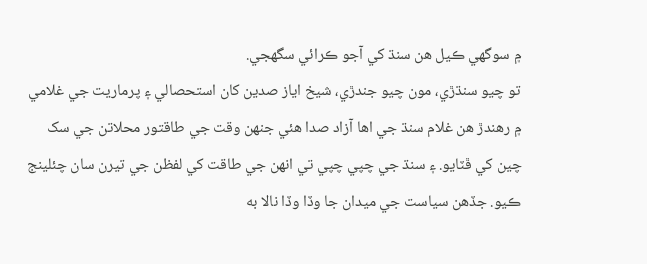۾ سوگھي ڪيل هن سنڌ کي آجو ڪرائي سگھجي.
تو چيو سنڌڙي، مون چيو جندڙي، شيخ اياز صدين کان استحصالي ۽ پرماريت جي غلامي ۾ رهندڙ هن غلام سنڌ جي اها آزاد صدا هئي جنهن وقت جي طاقتور محلاتن جي سک چين کي ڦٽايو. ۽ سنڌ جي چپي چپي تي انهن جي طاقت کي لفظن جي تيرن سان چئلينج ڪيو. جڏهن سياست جي ميدان جا وڏا وڏا نالا به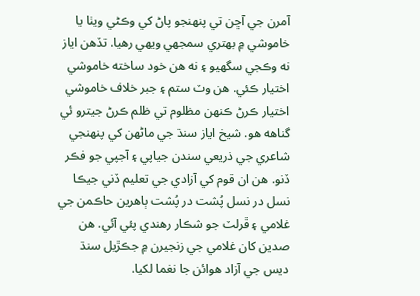آمرن جي آڇن تي پنهنجو پاڻ کي وڪڻي ويٺا يا خاموشي ۾ بهتري سمجھي ويهي رهيا. تڏهن اياز نه وڪجي سگھيو ۽ نه هن خود ساخته خاموشي اختيار ڪئي. هن وٽ ستم ۽ جبر خلاف خاموشي اختيار ڪرڻ ڪنهن مظلوم تي ظلم ڪرڻ جيترو ئي گناهه هو. شيخ اياز سنڌ جي ماڻهن کي پنهنجي شاعري جي ذريعي سندن جياپي ۽ آجپي جو فڪر ڏنو. هن ان قوم کي آزادي جي تعليم ڏني جيڪا نسل در نسل پُشت در پُشت ٻاهرين حاڪمن جي غلامي ۽ ڦرلٽ جو شڪار رهندي پئي آئي. هن صدين کان غلامي جي زنجيرن ۾ جڪڙيل سنڌ ديس جي آزاد هوائن جا نغما لکيا.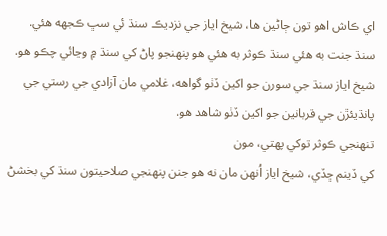اي ڪاش اهو تون ڄاڻين ها، شيخ اياز جي نزديڪ سنڌ ئي سڀ ڪجھه هئي. سنڌ جنت به هئي سنڌ ڪوثر به هئي هو پنهنجو پاڻ کي سنڌ ۾ وڃائي چڪو هو. شيخ اياز سنڌ جي سورن جو اکين ڏٺو گواهه، غلامي مان آزادي جي رستي جي پانڌيئڙن جي قربانين جو اکين ڏٺو شاهد هو.
تنهنجي ڪوثر توکي پهتي، مون
کي ڏينم ڇڏي، شيخ اياز اُنهن مان نه هو جنن پنهنجي صلاحيتون سنڌ کي بخشڻ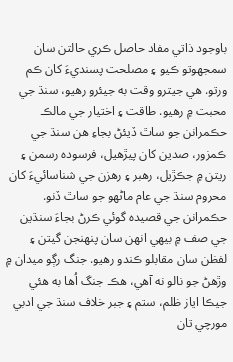باوجود ذاتي مفاد حاصل ڪري حالتن سان سمجھوتو ڪيو ۽ مصلحت پسنديءَ کان ڪم ورتو. هي جيترو وقت به جيئرو رهيو، سنڌ جي محبت ۾ رهيو. طاقت ۽ اختيار جي مالڪ حڪمرانن جو ساٿ ڏيئڻ بجاءِ هن سنڌ جي ڪمزور، صدين کان پيڙهيل، فرسوده رسمن ۽ ريتن ۾ جڪڙيل، رهبر ۽ رهزن جي شناسائيءَ کان محروم سنڌ جي عام ماڻهو جو ساٿ ڏنو. حڪمرانن جي قصيده گوئي ڪرڻ بجاءَ سنڌين جي صف ۾ بيهي انهن سان پنهنجن گيتن ۽ لفظن سان مقابلو ڪندو رهيو. جنگ رڳو ميدان ۾ وڙهڻ جو نالو نه آهي، هڪ جنگ اُها به هئي جيڪا اياز ظلم، ستم ۽ جبر خلاف سنڌ جي ادبي مورچي تان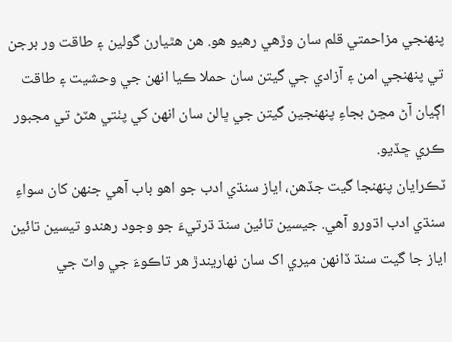پنهنجي مزاحمتي قلم سان وڙهي رهيو هو. هن هٿيارن گولين ۽ طاقت ور برجن تي پنهنجي امن ۽ آزادي جي گيتن سان حملا ڪيا انهن جي وحشيت ۽ طاقت اڳيان آڻ مڃڻ بجاءِ پنهنجين گيتن جي ڀالن سان انهن کي پٺتي هٽڻ تي مجبور ڪري ڇڏيو.
ٽڪرايان پنهنجا گيت جڏهن، اياز سنڌي ادب جو اهو باب آهي جنهن کان سواءِ سنڌي ادب اڌورو آهي. جيسين تائين سنڌ ڌرتيءَ جو وجود رهندو تيسين تائين اياز جا گيت سنڌ ڏانهن ميري اک سان نهاريندڙ هر تاڪوءَ جي واٽ جي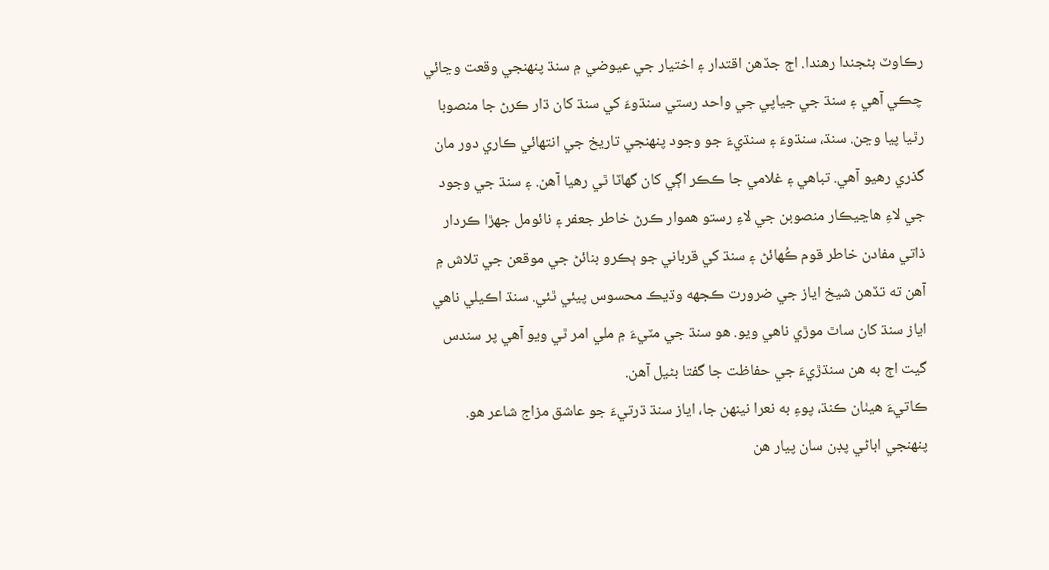رڪاوٽ بڻجندا رهندا. اڄ جڏهن اقتدار ۽ اختيار جي عيوضي ۾ سنڌ پنهنجي وقعت وڃائي چڪي آهي ۽ سنڌ جي جياپي جي واحد رستي سنڌوءَ کي سنڌ کان ڌار ڪرڻ جا منصوبا رٿيا پيا وڃن. سنڌ، سنڌوءَ ۽ سنڌيءَ جو وجود پنهنجي تاريخ جي انتهائي ڪاري دور مان گذري رهيو آهي. تباهي ۽ غلامي جا ڪڪر اڳي کان گھاٽا ٿي رهيا آهن. ۽ سنڌ جي وجود جي لاءِ هاڃيڪار منصوبن جي لاءِ رستو هموار ڪرڻ خاطر جعفر ۽ نائومل جهڙا ڪردار ذاتي مفادن خاطر قوم ڪُهائڻ ۽ سنڌ کي قرباني جو ٻڪرو بنائڻ جي موقعن جي تلاش ۾ آهن ته تڏهن شيخ اياز جي ضرورت ڪجھه وڌيڪ محسوس پيئي ٿئي. سنڌ اڪيلي ناهي اياز سنڌ کان ساٿ موڙي ناهي ويو. هو سنڌ جي مٽيءَ ۾ ملي امر ٿي ويو آهي پر سندس گيت اڄ به هن سنڌڙيءَ جي حفاظت جا گفتا بڻيل آهن.
ڪاتيءَ هيٺان ڪنڌ، پوءِ به نعرا نينهن جا، اياز سنڌ ڌرتيءَ جو عاشق مزاج شاعر هو. پنهنجي اباڻي پڊن سان پيار هن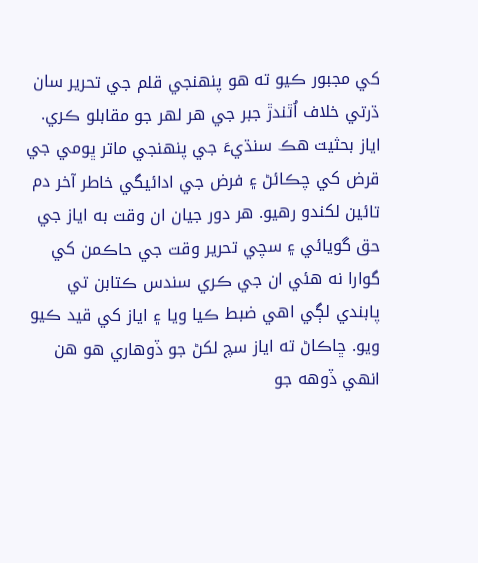کي مجبور ڪيو ته هو پنهنجي قلم جي تحرير سان ڌرتي خلاف اُٿندڙ جبر جي هر لهر جو مقابلو ڪري. اياز بحثيت هڪ سنڌيءَ جي پنهنجي ماتر ڀومي جي قرض کي چڪائڻ ۽ فرض جي ادائيگي خاطر آخر دم تائين لکندو رهيو. هر دور جيان ان وقت به اياز جي حق گويائي ۽ سچي تحرير وقت جي حاڪمن کي گوارا نه هئي ان جي ڪري سندس ڪتابن تي پابندي لڳي اهي ضبط ڪيا ويا ۽ اياز کي قيد ڪيو ويو. ڇاڪاڻ ته اياز سچ لکڻ جو ڏوهاري هو هن انهي ڏوهه جو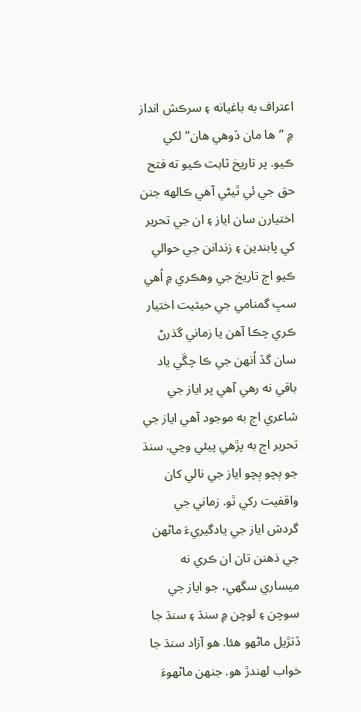اعتراف به باغيانه ۽ سرڪش انداز ۾ ”ها مان ڏوهي هان“ لکي ڪيو. پر تاريخ ثابت ڪيو ته فتح حق جي ئي ٿيڻي آهي ڪالهه جنن اختيارن سان اياز ۽ ان جي تحرير کي پابندين ۽ زندانن جي حوالي ڪيو اڄ تاريخ جي وهڪري ۾ اُهي سڀ گمنامي جي حيثيت اختيار ڪري چڪا آهن يا زماني گذرڻ سان گڏ اُنهن جي ڪا چڱي ياد باقي نه رهي آهي پر اياز جي شاعري اڄ به موجود آهي اياز جي تحرير اڄ به پڙهي پيئي وڃي. سنڌ جو ٻچو ٻچو اياز جي نالي کان واقفيت رکي ٿو. زماني جي گردش اياز جي يادگيريءَ ماڻهن جي ذهنن تان ان ڪري نه ميساري سگھي، جو اياز جي سوچن ۽ لوچن ۾ سنڌ ۽ سنڌ جا ڏتڙيل ماڻهو هئا. هو آزاد سنڌ جا خواب لهندڙ هو. جنهن ماڻهوءَ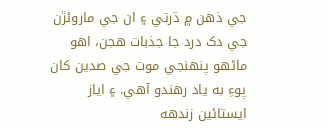جي ذهن ۾ ڌرتي ۽ ان جي ماروئڙن جي دک درد جا جذبات هجن، اهو ماڻهو پنهنجي موت جي صدين کان پوءِ به ياد رهندو آهي. ۽ اياز ايستائين زندهه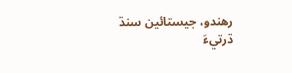رهندو، جيستائين سنڌ ڌرتيءَ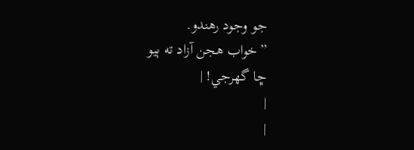جو وجود رهندو.
”خواب هجن آزاد ته ٻيو
ڇا گھرجي! |
|
|